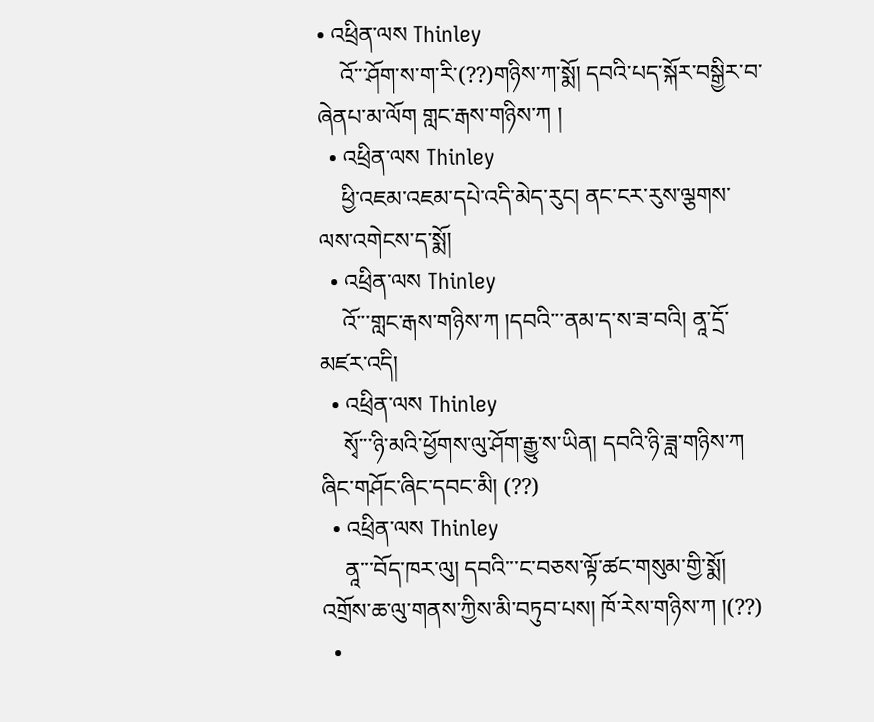• འཕྲིན་ལས Thinley
    འོ་་་ཤོག་ས་ག་རི་(??)གཉིས་ཀ་སྨོ། དབའི་པད་སྐོར་བསྒྱིར་བ་ཞེནཔ་མ་ལོག གླང་རྒས་གཉིས་ཀ །
  • འཕྲིན་ལས Thinley
    ཕྱི་འཇམ་འཇམ་དཔེ་འདི་མེད་རུང། ནང་ངར་རུས་ལྕགས་ལས་འགེངས་ད་སྨོ།
  • འཕྲིན་ལས Thinley
    འོ་་་གླང་རྒས་གཉིས་ཀ །དབའི་་་ནམ་ད་ས་ཟ་བའི། ནཱ་དྲོ་མཛར་འདི།
  • འཕྲིན་ལས Thinley
    སྭོ་་་ཉི་མའི་ཕྱོགས་ལུ་ཤོག་རྒྱུ་ས་ཡིན། དབའི་ཉི་ཟླ་གཉིས་ཀ ཞིང་གཤོང་ཞིང་དབང་མི། (??)
  • འཕྲིན་ལས Thinley
    ནཱ་་་བོད་ཁར་ལུ། དབའི་་་ང་བཅས་ལྟོ་ཚང་གསུམ་གྱི་སྨོ། འགྲོས་ཆ་ལུ་གནས་ཀྱིས་མི་བཏུབ་པས། ཁོ་རེས་གཉིས་ཀ །(??)
  •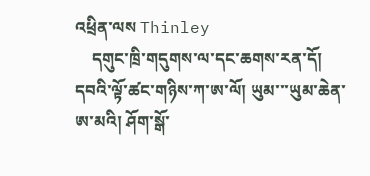འཕྲིན་ལས Thinley
    དགུང་ཁྲི་གདུགས་ལ་དང་ཆགས་རན་དོ། དབའི་ལྟོ་ཚང་གཉིས་ཀ་ཨ་ལོ། ཡུམ་་་ཡུམ་ཆེན་ཨ་མའི། ཤོག་སྒོ་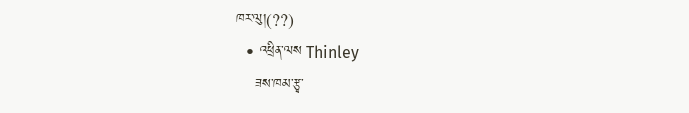ཁར་ལུ།(??)
  • འཕྲིན་ལས Thinley
    ཟས་ཁམ་རྩྭ་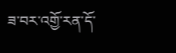ཟ་བར་འགྱོ་རན་དོ་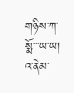གཉིས་ཀ་སྨོ་་་ཡ་ཡ། འ་ནེམ་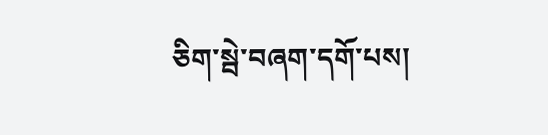ཅིག་སྦེ་བཞག་དགོ་པས།